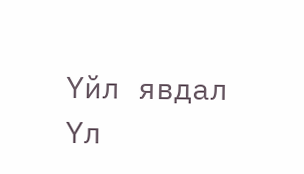Үйл явдал
Үл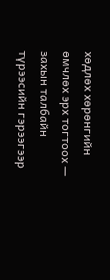хөдлөх хөрөнгийн өмчлөх эрх тогтоох — захын талбайн түрээсийн гэрээгээр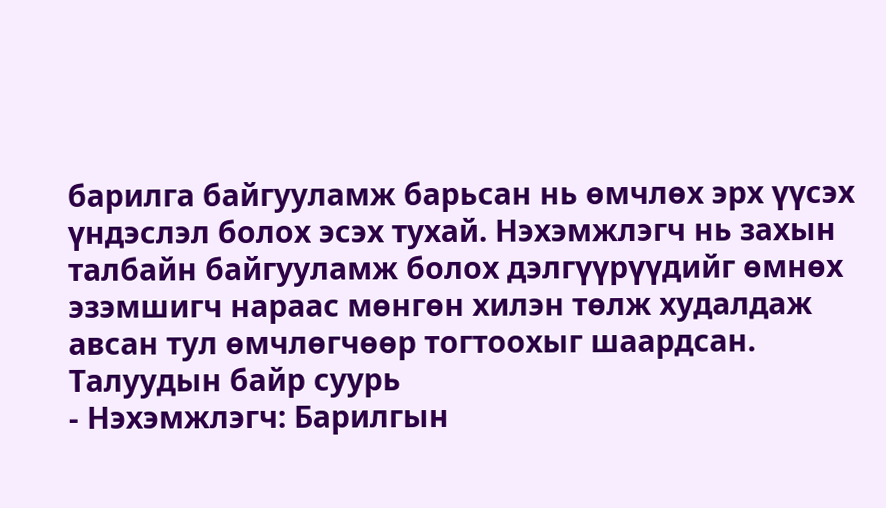барилга байгууламж барьсан нь өмчлөх эрх үүсэх үндэслэл болох эсэх тухай. Нэхэмжлэгч нь захын талбайн байгууламж болох дэлгүүрүүдийг өмнөх эзэмшигч нараас мөнгөн хилэн төлж худалдаж авсан тул өмчлөгчөөр тогтоохыг шаардсан.
Талуудын байр суурь
- Нэхэмжлэгч: Барилгын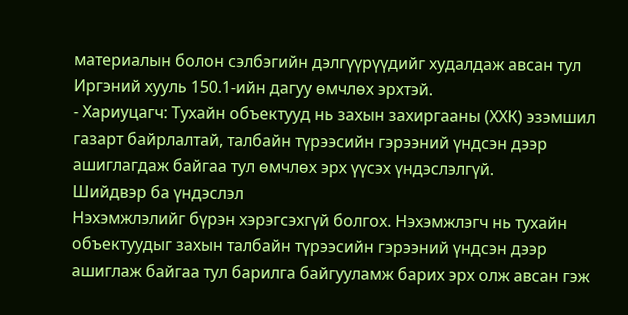материалын болон сэлбэгийн дэлгүүрүүдийг худалдаж авсан тул Иргэний хууль 150.1-ийн дагуу өмчлөх эрхтэй.
- Хариуцагч: Тухайн объектууд нь захын захиргааны (ХХК) эзэмшил газарт байрлалтай, талбайн түрээсийн гэрээний үндсэн дээр ашиглагдаж байгаа тул өмчлөх эрх үүсэх үндэслэлгүй.
Шийдвэр ба үндэслэл
Нэхэмжлэлийг бүрэн хэрэгсэхгүй болгох. Нэхэмжлэгч нь тухайн объектуудыг захын талбайн түрээсийн гэрээний үндсэн дээр ашиглаж байгаа тул барилга байгууламж барих эрх олж авсан гэж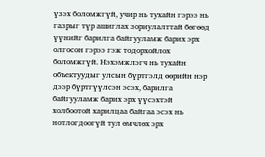үзэх боломжгүй, учир нь тухайн гэрээ нь газрыг түр ашиглах зориулалттай бөгөөд үүнийг барилга байгууламж барих эрх олгосон гэрээ гэж тодорхойлох боломжгүй. Нэхэмжлэгч нь тухайн объектуудыг улсын бүртгэлд өөрийн нэр дээр бүртгүүлсэн эсэх, барилга байгууламж барих эрх үүсэхтэй холбоотой харилцаа байгаа эсэх нь нотлогдоогүй тул өмчлөх эрх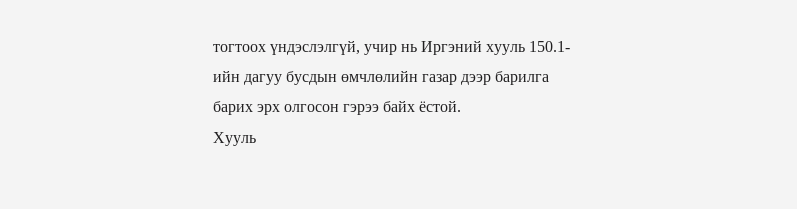тогтоох үндэслэлгүй, учир нь Иргэний хууль 150.1-ийн дагуу бусдын өмчлөлийн газар дээр барилга барих эрх олгосон гэрээ байх ёстой.
Хууль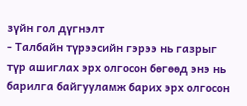зүйн гол дүгнэлт
- Талбайн түрээсийн гэрээ нь газрыг түр ашиглах эрх олгосон бөгөөд энэ нь барилга байгууламж барих эрх олгосон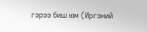гэрээ биш юм (Иргэний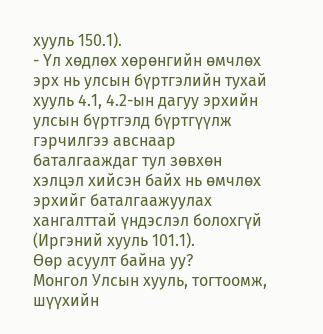хууль 150.1).
- Үл хөдлөх хөрөнгийн өмчлөх эрх нь улсын бүртгэлийн тухай хууль 4.1, 4.2-ын дагуу эрхийн улсын бүртгэлд бүртгүүлж гэрчилгээ авснаар баталгааждаг тул зөвхөн хэлцэл хийсэн байх нь өмчлөх эрхийг баталгаажуулах хангалттай үндэслэл болохгүй (Иргэний хууль 101.1).
Өөр асуулт байна уу?
Монгол Улсын хууль, тогтоомж, шүүхийн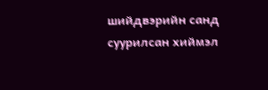шийдвэрийн санд суурилсан хиймэл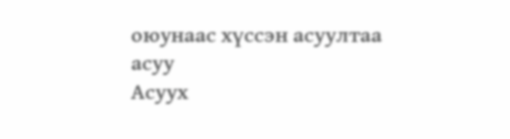оюунаас хүссэн асуултаа асуу
Асуух